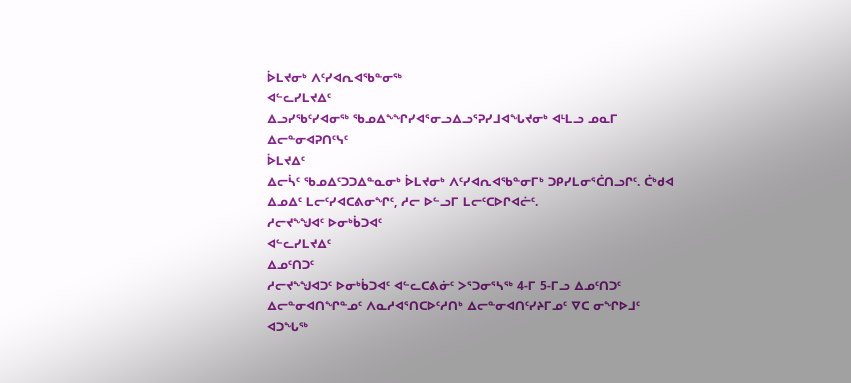ᐆᒪᔪᓂᒃ ᐱᑦᓯᐊᕆᐊᖃᓐᓂᖅ
ᐊᓪᓚᓯᒪᔪᐃᑦ
ᐃᓗᓯᖃᑦᓯᐊᓂᖅ ᖃᓄᐃᖕᖏᓯᐊᕐᓂᓗᐃᓗᕐᕈᓯᒧᐊᖓᔪᓂᒃ ᐊᒻᒪᓗ ᓄᓇᒥ ᐃᓕᓐᓂᐊᕈᑎᑦᓭᑦ
ᐆᒪᔪᐃᑦ
ᐃᓕᓵᑦ ᖃᓄᐃᑦᑐᑐᐃᓐᓇᓂᒃ ᐆᒪᔪᓂᒃ ᐱᑦᓯᐊᕆᐊᖃᓐᓂᒥᒃ ᑐᑭᓯᒪᓂᕐᑖᑎᓗᒋᑦ. ᑖᒃᑯᐊ ᐃᓄᐃᑦ ᒪᓕᑦᓯᐊᑕᕕᓂᖏᑦ, ᓱᓕ ᐅᓪᓗᒥ ᒪᓕᑦᑕᐅᒋᐊᓖᑦ.
ᓱᓕᔪᖕᖑᐊᑦ ᐅᓂᒃᑳᑐᐊᑦ
ᐊᓪᓚᓯᒪᔪᐃᑦ
ᐃᓄᑦᑎᑐᑦ
ᓱᓕᔪᖕᖑᐊᑐᑦ ᐅᓂᒃᑳᑐᐊᑦ ᐊᓪᓚᑕᕕᓃᑦ ᐳᕐᑐᓂᕐᓴᖅ 4-ᒥ 5-ᒥᓗ ᐃᓄᑦᑎᑐᑦ ᐃᓕᓐᓂᐊᑎᖏᓐᓄᑦ ᐱᓇᓱᐊᕐᑎᑕᐅᑦᓱᑎᒃ ᐃᓕᓐᓂᐊᑎᑦᓯᔨᒥᓄᑦ ᐁᑕ ᓂᖏᐅᒧᑦ
ᐊᑐᖓᖅ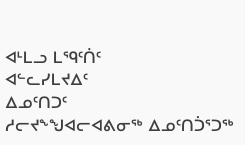ᐊᒻᒪᓗ ᒪᙯᑦᑏᑦ
ᐊᓪᓚᓯᒪᔪᐃᑦ
ᐃᓄᑦᑎᑐᑦ
ᓱᓕᔪᖕᖑᐊᓕᐊᕕᓂᖅ ᐃᓄᑦᑎᑑᕐᑐᖅ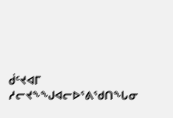ᑰᑦᔪᐊᒥ ᓱᓕᔪᖕᖑᐊᓕᐅᕐᕕᖁᑎᖓᓂ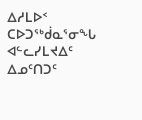ᐃᓱᒪᐅᑉ ᑕᐅᑐᕐᒃᑰᓇᕐᓂᖕᒐ
ᐊᓪᓚᓯᒪᔪᐃᑦ
ᐃᓄᑦᑎᑐᑦ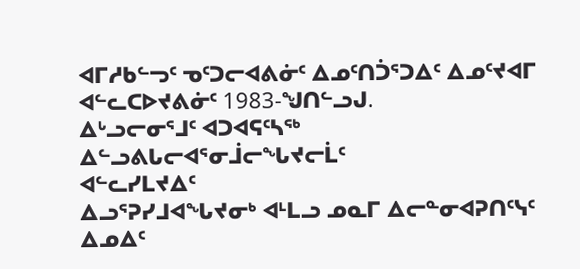ᐊᒥᓱᑲᓪᓓᑦ ᓀᑦᑐᓕᐊᕕᓃᑦ ᐃᓄᑦᑎᑑᕐᑐᐃᑦ ᐃᓄᑦᔪᐊᒥ ᐊᓪᓚᑕᐅᔪᕕᓃᑦ 1983-ᖑᑎᓪᓗᒍ.
ᐃᒡᓗᓕᓂᕐᒧᑦ ᐊᑐᐊᕋᑦᓴᖅ
ᐃᓪᓗᕕᒐᓕᐊᕐᓂᒨᓕᖓᔪᓕᒫᑦ
ᐊᓪᓚᓯᒪᔪᐃᑦ
ᐃᓗᕐᕈᓯᒧᐊᖓᔪᓂᒃ ᐊᒻᒪᓗ ᓄᓇᒥ ᐃᓕᓐᓂᐊᕈᑎᑦᓭᑦ
ᐃᓄᐃᑦ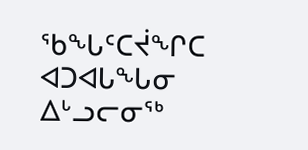ᖃᖓᑦᑕᔫᖏᑕ ᐊᑐᐊᒐᖓᓂ ᐃᒡᓗᓕᓂᖅ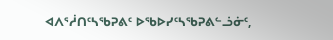ᐊᐱᕐᓲᑎᑦᓴᖃᕈᕕᑦ ᐅᖃᐅᓯᑦᓴᖃᕈᕕᓪᓘᓃᑦ,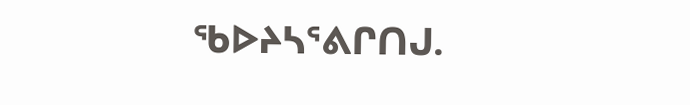ᖃᐅᔨᓴᕐᕕᒋᑎᒍ.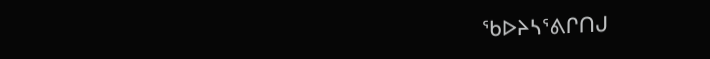ᖃᐅᔨᓴᕐᕕᒋᑎᒍ